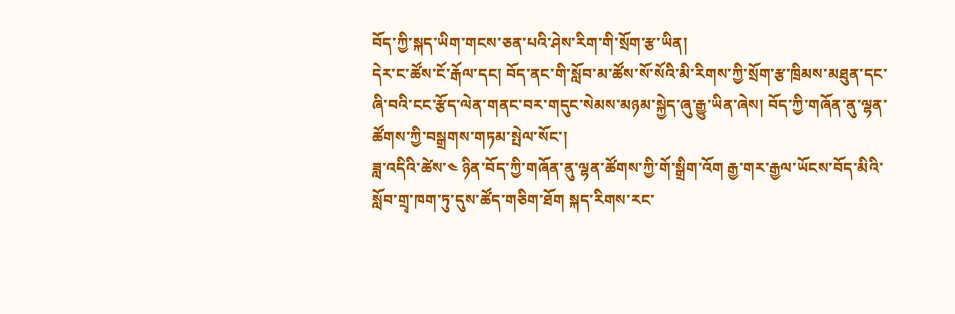བོད་ཀྱི་སྐད་ཡིག་གངས་ཅན་པའི་ཤེས་རིག་གི་སྲོག་རྩ་ཡིན།
དེར་ང་ཚོས་ངོ་རྒོལ་དང། བོད་ནང་གི་སློབ་མ་ཚོས་སོ་སོའི་མི་རིགས་ཀྱི་སྲོག་རྩ་ཁྲིམས་མཐུན་དང་ཞི་བའི་ངང་རྩོད་ལེན་གནང་བར་གདུང་སེམས་མཉམ་སྐྱེད་ཞུ་རྒྱུ་ཡིན་ཞེས། བོད་ཀྱི་གཞོན་ནུ་ལྷན་ཚོགས་ཀྱི་བསྒྲགས་གཏམ་སྤེལ་སོང་།
ཟླ་འདིའི་ཚེས་༤ ཉིན་བོད་ཀྱི་གཞོན་ནུ་ལྷན་ཚོགས་ཀྱི་གོ་སྒྲིག་འོག རྒྱ་གར་རྒྱལ་ཡོངས་བོད་མིའི་སློབ་གྲྭ་ཁག་ཏུ་དུས་ཚོད་གཅིག་ཐོག སྐད་རིགས་རང་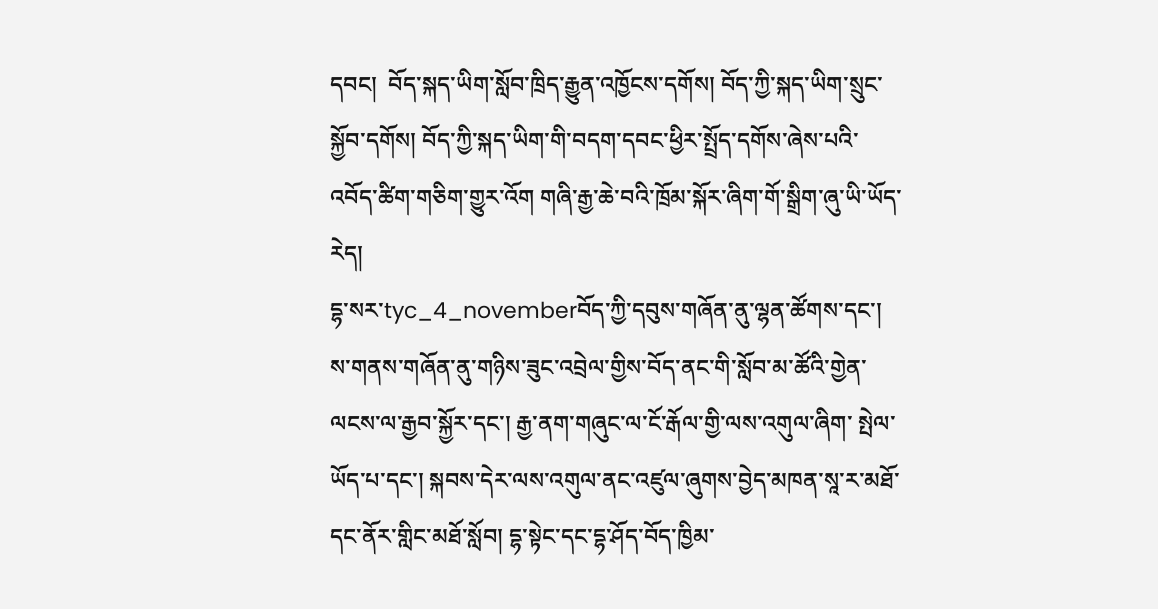དབང།  བོད་སྐད་ཡིག་སློབ་ཁྲིད་རྒྱུན་འཁྱོངས་དགོས། བོད་ཀྱི་སྐད་ཡིག་སྲུང་སྐྱོབ་དགོས། བོད་ཀྱི་སྐད་ཡིག་གི་བདག་དབང་ཕྱིར་སྤྲོད་དགོས་ཞེས་པའི་འབོད་ཚིག་གཅིག་གྱུར་འོག གཞི་རྒྱ་ཆེ་བའི་ཁྲོམ་སྐོར་ཞིག་གོ་སྒྲིག་ཞུ་ཡི་ཡོད་རེད།
དྷ་སར་tyc_4_novemberབོད་ཀྱི་དབུས་གཞོན་ནུ་ལྷན་ཚོགས་དང་། ས་གནས་གཞོན་ནུ་གཉིས་ཟུང་འབྲེལ་གྱིས་བོད་ནང་གི་སློབ་མ་ཚོའི་གྱེན་ལངས་ལ་རྒྱབ་སྐྱོར་དང་། རྒྱ་ནག་གཞུང་ལ་ངོ་རྒོལ་གྱི་ལས་འགུལ་ཞིག་ སྤེལ་ཡོད་པ་དང་། སྐབས་དེར་ལས་འགུལ་ནང་འཛུལ་ཞུགས་བྱེད་མཁན་སཱ་ར་མཐོ་དང་ནོར་གླིང་མཐོ་སློབ། དྷ་སྟེང་དང་དྷ་ཤོད་བོད་ཁྱིམ་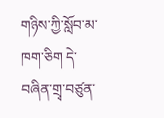གཉིས་ཀྱི་སློབ་མ་ཁག་ཅིག དེ་བཞིན་གྲྭ་བཙུན་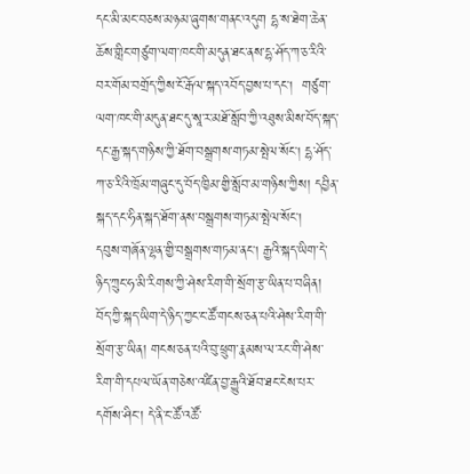དང་མི་མང་བཅས་མཉམ་ཞུགས་གནང་འདུག དྷ་ས་ཐེག་ཆེན་ཆོས་གླིང་གཙུག་ལག་ཁང་གི་མདུན་ཐང་ནས་དྷ་ཤོད་ཀ་ཅ་རིའི་བར་གོམ་བགྲོད་ཀྱིས་ངོ་རྒོལ་སྐད་འབོད་བྱས་པ་དང།  གཙུག་ལག་ཁང་གི་མདུན་ཐང་དུ་སཱ་ར་མཐོ་སློབ་ཀྱི་འཐུས་མིས་བོད་སྐད་དང་རྒྱ་སྐད་གཉིས་ཀྱི་ཐོག་བསྒྲགས་གཏམ་སྤེལ་སོང། དྷ་ཤོད་ཀ་ཅ་རིའི་ཁྲོམ་གཞུང་དུ་བོད་ཁྱིམ་གྱི་སློབ་མ་གཉིས་ཀྱིས། དབྱིན་སྐད་དང་ཧིན་སྐད་ཐོག་ནས་བསྒྲགས་གཏམ་སྤེལ་སོང།
དབུས་གཞོན་ལྷན་གྱི་བསྒྲགས་གཏམ་ནང། རྒྱའི་སྐད་ཡིག་དེ་ཉིད་ཀྲུང་ཧ་མི་རིགས་ཀྱི་ཤེས་རིག་གི་སྲོག་རྩ་ཡིན་པ་བཞིན། བོད་ཀྱི་སྐད་ཡིག་དེ་ཉིད་ཀྱང་ང་ཚོ་གངས་ཅན་པའི་ཤེས་རིག་གི་སྲོག་རྩ་ཡིན། གངས་ཅན་པའི་བུ་ཕྲུག་རྣམས་ལ་རང་གི་ཤེས་རིག་གི་དཔལ་ཡོན་གཅེས་འཛིན་བྱ་རྒྱུའི་ཐོབ་ཐང་ངེས་པར་དགོས་ཤིང་། དེ་ནི་ང་ཚོ་འཚོ་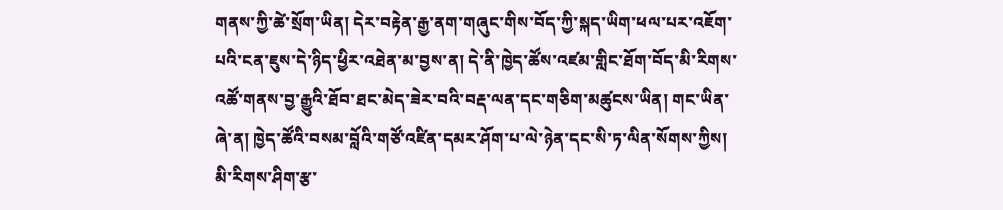གནས་ཀྱི་ཚེ་སྲོག་ཡིན། དེར་བརྟེན་རྒྱ་ནག་གཞུང་གིས་བོད་ཀྱི་སྐད་ཡིག་ཕལ་པར་འཇོག་པའི་ངན་ཇུས་དེ་ཉིད་ཕྱིར་འཐེན་མ་བྱས་ན། དེ་ནི་ཁྱེད་ཚོས་འཛམ་གླིང་ཐོག་བོད་མི་རིགས་འཚོ་གནས་བྱ་རྒྱུའི་ཐོབ་ཐང་མེད་ཟེར་བའི་བརྡ་ལན་དང་གཅིག་མཚུངས་ཡིན། གང་ཡིན་ཞེ་ན། ཁྱེད་ཚོའི་བསམ་བློའི་གཙོ་འཛིན་དམར་ཤོག་པ་ལེ་ཉེན་དང་སི་ཏ་ལིན་སོགས་ཀྱིས། མི་རིགས་ཤིག་རྩ་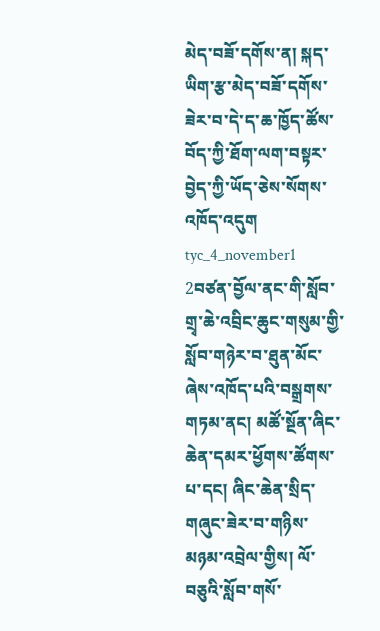མེད་བཟོ་དགོས་ན། སྐད་ཡིག་རྩ་མེད་བཟོ་དགོས་ཟེར་བ་དེ་ད་ཆ་ཁྱོད་ཚོས་བོད་ཀྱི་ཐོག་ལག་བསྟར་བྱེད་ཀྱི་ཡོད་ཅེས་སོགས་འཁོད་འདུག
tyc_4_november1 2བཙན་བྱོལ་ནང་གི་སློབ་གྲྭ་ཆེ་འབྲིང་ཆུང་གསུམ་གྱི་སློབ་གཉེར་བ་ཐུན་མོང་ཞེས་འཁོད་པའི་བསྒྲགས་གཏམ་ནང། མཚོ་སྔོན་ཞིང་ཆེན་དམར་ཕྱོགས་ཚོགས་པ་དང། ཞིང་ཆེན་སྲིད་གཞུང་ཟེར་བ་གཉིས་མཉམ་འབྲེལ་གྱིས། ལོ་བཅུའི་སློབ་གསོ་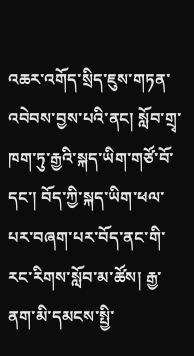འཆར་འགོད་སྲིད་ཇུས་གཏན་འབེབས་བྱས་པའི་ནང། སློབ་གྲྭ་ཁག་ཏུ་རྒྱའི་སྐད་ཡིག་གཙོ་བོ་དང་། བོད་ཀྱི་སྐད་ཡིག་ཕལ་པར་བཞག་པར་བོད་ནང་གི་རང་རིགས་སློབ་མ་ཚོས། རྒྱ་ནག་མི་དམངས་སྤྱི་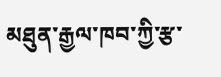མཐུན་རྒྱལ་ཁབ་ཀྱི་རྩ་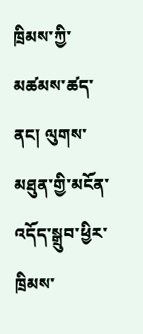ཁྲིམས་ཀྱི་མཚམས་ཚད་ནང། ལུགས་མཐུན་གྱི་མངོན་འདོད་སྒྲུབ་ཕྱིར་ཁྲིམས་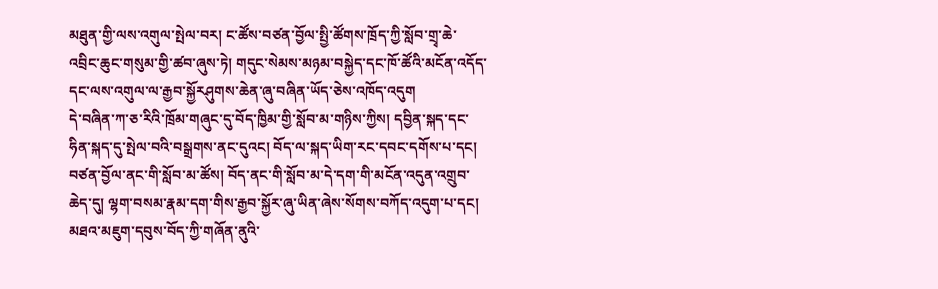མཐུན་གྱི་ལས་འགུལ་སྤེལ་བར། ང་ཚོས་བཙན་བྱོལ་སྤྱི་ཚོགས་ཁྲོད་ཀྱི་སློབ་གྲྭ་ཆེ་འབྲིང་ཆུང་གསུམ་གྱི་ཚབ་ཞུས་ཏེ། གདུང་སེམས་མཉམ་བསྐྱེད་དང་ཁོ་ཚོའི་མངོན་འདོད་དང་ལས་འགུལ་ལ་རྒྱབ་སྐྱོརཤུགས་ཆེན་ཞུ་བཞིན་ཡོད་ཅེས་འཁོད་འདུག
དེ་བཞིན་ཀ་ཅ་རིའི་ཁྲོམ་གཞུང་དུ་བོད་ཁྱིམ་གྱི་སློབ་མ་གཉིས་ཀྱིས། དབྱིན་སྐད་དང་ཧིན་སྐད་དུ་སྤེལ་བའི་བསྒྲགས་ནང་དུའང། བོད་ལ་སྐད་ཡིག་རང་དབང་དགོས་པ་དང། བཙན་བྱོལ་ནང་གི་སློབ་མ་ཚོས། བོད་ནང་གི་སློབ་མ་དེ་དག་གི་མངོན་འདུན་འགྲུབ་ཆེད་དུ། ལྷག་བསམ་རྣམ་དག་གིས་རྒྱབ་སྐྱོར་ཞུ་ཡིན་ཞེས་སོགས་བཀོད་འདུག་པ་དང། མཐའ་མཇུག་དབུས་བོད་ཀྱི་གཞོན་ནུའི་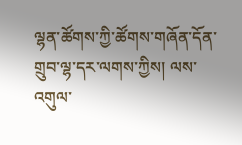ལྷན་ཚོགས་ཀྱི་ཚོགས་གཞོན་དོན་གྲུབ་ལྷ་དར་ལགས་ཀྱིས། ལས་འགུལ་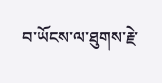བ་ཡོངས་ལ་ཐུགས་རྗེ་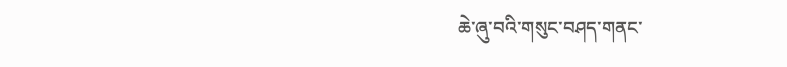ཆེ་ཞུ་བའི་གསུང་བཤད་གནང་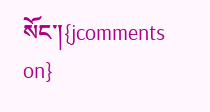སོང་།{jcomments on}